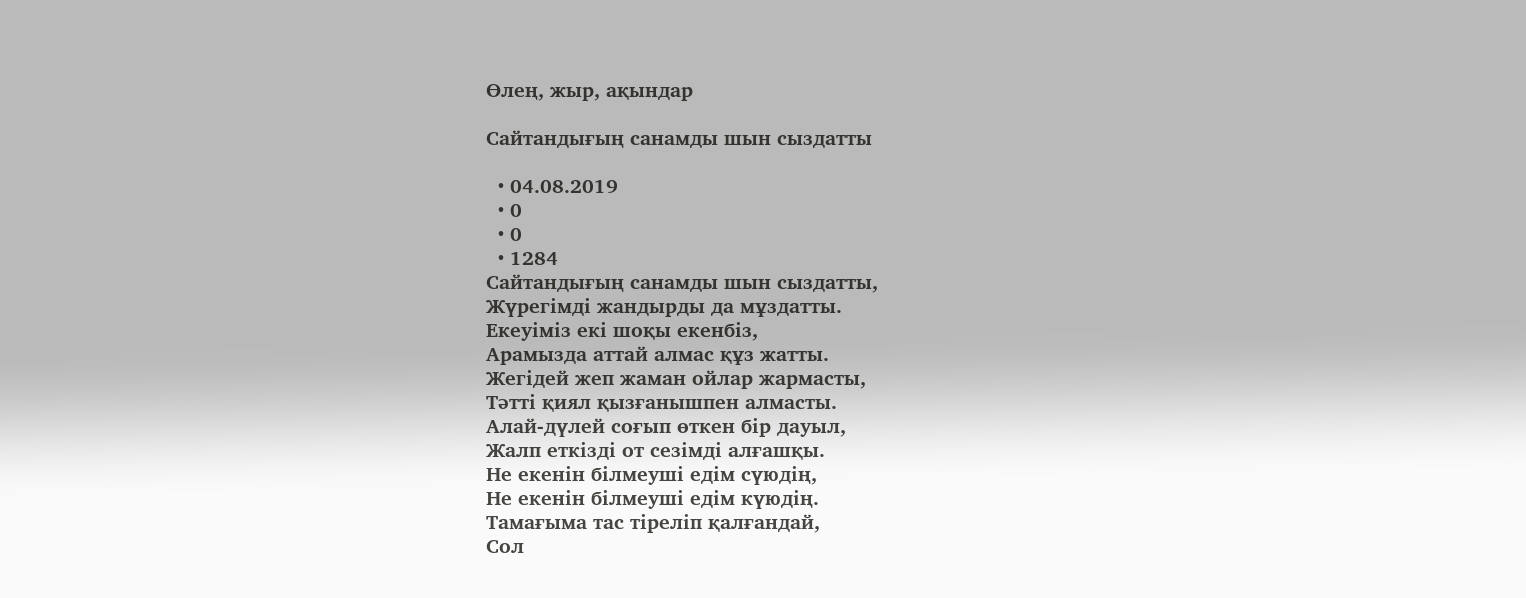Өлең, жыр, ақындар

Сайтандығың санамды шын сыздатты

  • 04.08.2019
  • 0
  • 0
  • 1284
Сайтандығың санамды шын сыздатты,
Жүрегімді жандырды да мұздатты.
Екеуіміз екі шоқы екенбіз,
Арамызда аттай алмас құз жатты.
Жегідей жеп жаман ойлар жармасты,
Тәтті қиял қызғанышпен алмасты.
Алай-дүлей соғып өткен бір дауыл,
Жалп еткізді от сезімді алғашқы.
Не екенін білмеуші едім сүюдің,
Не екенін білмеуші едім күюдің.
Тамағыма тас тіреліп қалғандай,
Сол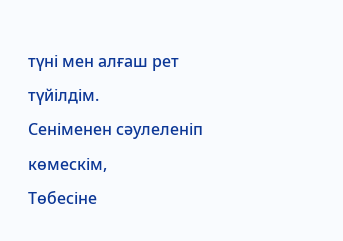түні мен алғаш рет түйілдім.
Сеніменен сәулеленіп көмескім,
Төбесіне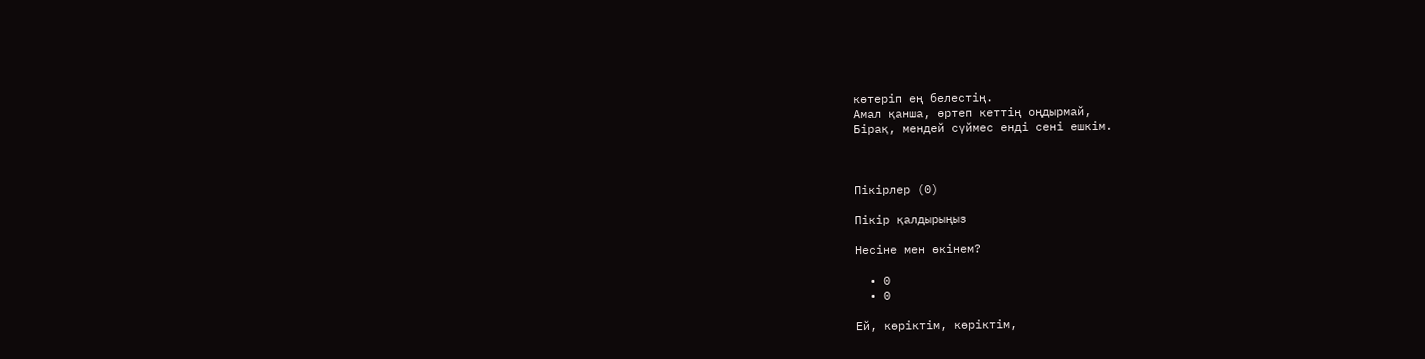көтеріп ең белестің.
Амал қанша, өртеп кеттің оңдырмай,
Бірақ, мендей сүймес енді сені ешкім.



Пікірлер (0)

Пікір қалдырыңыз

Несіне мен өкінем?

  • 0
  • 0

Ей, көріктім, көріктім,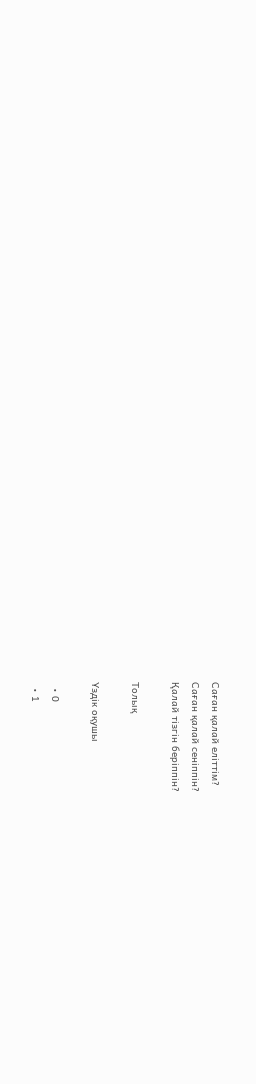Саған қалай еліттім?
Саған қалай сеніппін?
Қалай тізгін беріппін?

Толық

Үздік оқушы

  • 0
  • 1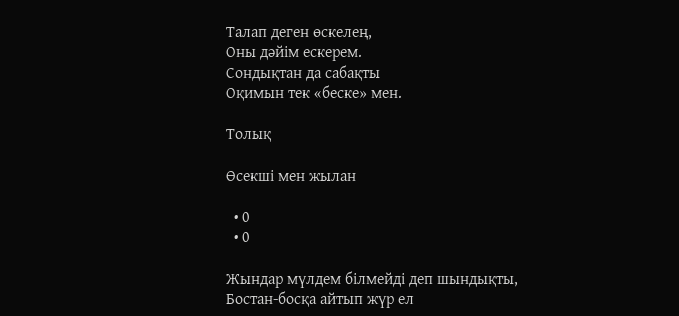Талап деген өскелең,
Оны дәйім ескерем.
Сондықтан да сабақты
Оқимын тек «беске» мен.

Толық

Өсекші мен жылан

  • 0
  • 0

Жындар мүлдем білмейді деп шындықты,
Бостан-босқа айтып жүр ел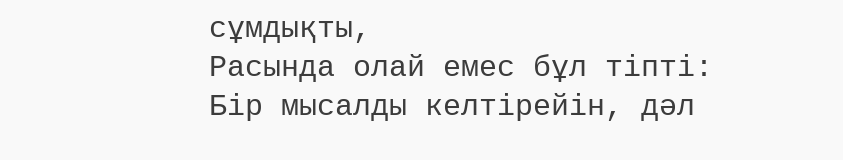сұмдықты,
Расында олай емес бұл тіпті:
Бір мысалды келтірейін, дәл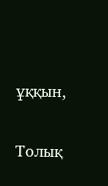ұққын,

Толық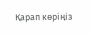Қарап көріңіз